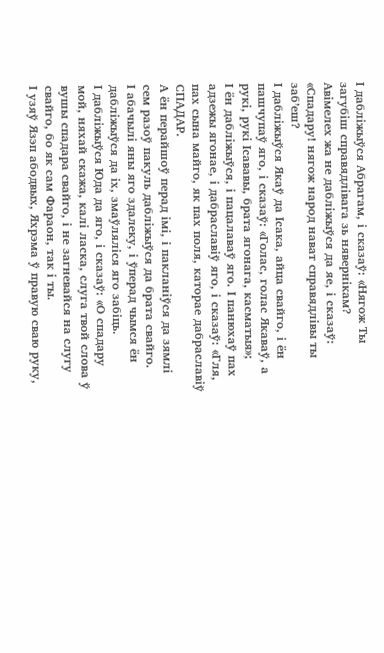І дабліжыўся Абрагам, і сказаў: «Нягож Ты загубіш справядлівага зь нявернікам?
Авімелех жа не дабліжыўся да яе, і сказаў: «Спадару! нягож народ нават справядлівы ты заб’еш?
І дабліжыўся Якаў да Ісака, айца свайго, і ён пашчупаў яго, і сказаў: «Голас, голас Якаваў, а рукі, рукі Ісававы, брата ягонага, касматыя»;
І ён дабліжыўся, і пацалаваў яго. І панюхаў пах адзежы ягонае, і дабраславіў яго, і сказаў: «Гля, пах сына майго, як пах поля, каторае дабраславіў СПАДАР.
А ён перайшоў перад імі, і пакланіўся да зямлі сем разоў пакуль дабліжыўся да брата свайго.
І абачылі яны яго здалеку, і ўперад чымся ён дабліжыўся да іх, змаўляліся яго забіць.
І дабліжыўся Юда да яго, і сказаў: «О спадару мой, няхай скажа, калі ласка, слуга твой слова ў вушы спадара свайго, і не загневайся на слугу свайго, бо як сам Фараон, так і ты.
І узяў Язэп абодвых, Яхрэма ў правую сваю руку,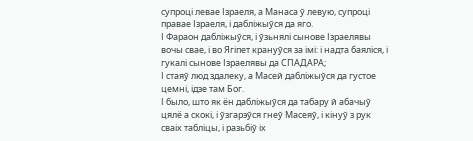супроці левае Ізраеля, а Манаса ў левую, супроці правае Ізраеля, і дабліжыўся да яго.
І Фараон дабліжыўся, і ўзьнялі сынове Ізраелявы вочы свае, і во Ягіпет крануўся за імі: і надта баяліся, і гукалі сынове Ізраелявы да СПАДАРА;
І стаяў люд здалеку, а Масей дабліжыўся да густое цемні, ідзе там Бог.
І было, што як ён дабліжыўся да табару й абачыў цялё а скокі, і ўзгарэўся гнеў Масеяў, і кінуў з рук сваіх табліцы, і разьбіў іх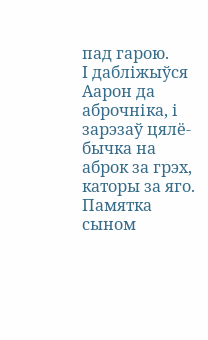пад гарою.
І дабліжыўся Аарон да аброчніка, і зарэзаў цялё-бычка на аброк за грэх, каторы за яго.
Памятка сыном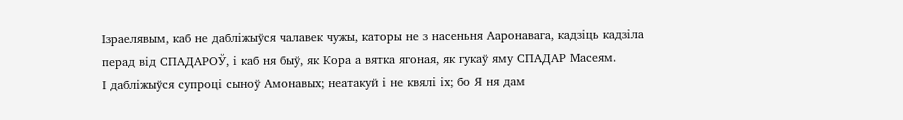Ізраелявым, каб не дабліжыўся чалавек чужы, каторы не з насеньня Ааронавага, кадзіць кадзіла перад від СПАДАРОЎ, і каб ня быў, як Кора а вятка ягоная, як гукаў яму СПАДАР Масеям.
І дабліжыўся супроці сыноў Амонавых; неатакуй і не квялі іх; бо Я ня дам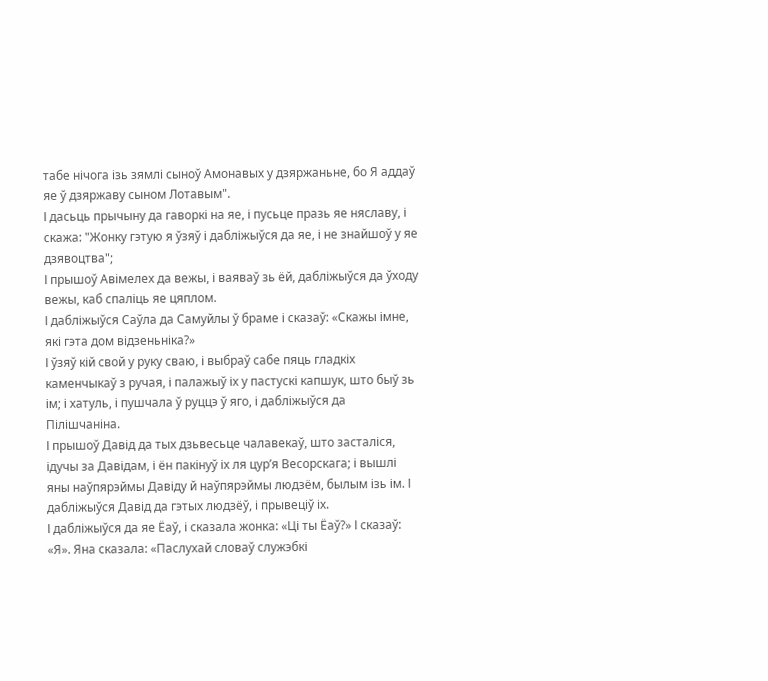табе нічога ізь зямлі сыноў Амонавых у дзяржаньне, бо Я аддаў яе ў дзяржаву сыном Лотавым".
І дасьць прычыну да гаворкі на яе, і пусьце празь яе няславу, і скажа: "Жонку гэтую я ўзяў і дабліжыўся да яе, і не знайшоў у яе дзявоцтва";
І прышоў Авімелех да вежы, і ваяваў зь ёй, дабліжыўся да ўходу вежы, каб спаліць яе цяплом.
І дабліжыўся Саўла да Самуйлы ў браме і сказаў: «Скажы імне, які гэта дом відзеньніка?»
І ўзяў кій свой у руку сваю, і выбраў сабе пяць гладкіх каменчыкаў з ручая, і палажыў іх у пастускі капшук, што быў зь ім; і хатуль, і пушчала ў руццэ ў яго, і дабліжыўся да Пілішчаніна.
І прышоў Давід да тых дзьвесьце чалавекаў, што засталіся, ідучы за Давідам, і ён пакінуў іх ля цур’я Весорскага; і вышлі яны наўпярэймы Давіду й наўпярэймы людзём, былым ізь ім. І дабліжыўся Давід да гэтых людзёў, і прывеціў іх.
І дабліжыўся да яе Ёаў, і сказала жонка: «Ці ты Ёаў?» І сказаў: «Я». Яна сказала: «Паслухай словаў служэбкі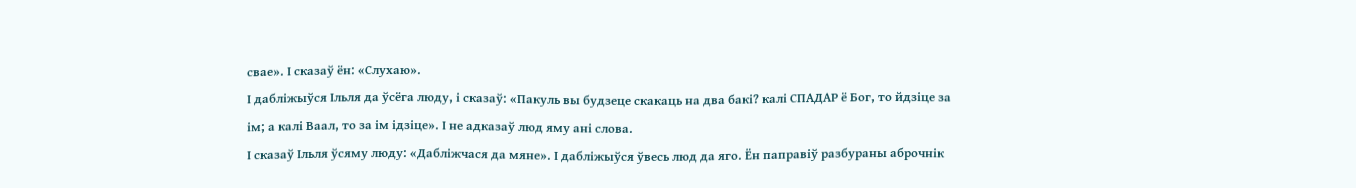свае». І сказаў ён: «Слухаю».
І дабліжыўся Ільля да ўсёга люду, і сказаў: «Пакуль вы будзеце скакаць на два бакі? калі СПАДАР ё Бог, то йдзіце за ім; а калі Ваал, то за ім ідзіце». І не адказаў люд яму ані слова.
І сказаў Ільля ўсяму люду: «Дабліжчася да мяне». І дабліжыўся ўвесь люд да яго. Ён паправіў разбураны аброчнік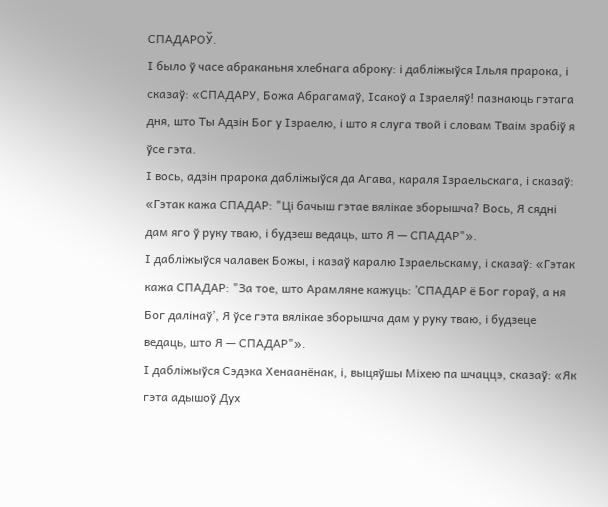СПАДАРОЎ.
І было ў часе абраканьня хлебнага аброку: і дабліжыўся Ільля прарока, і сказаў: «СПАДАРУ, Божа Абрагамаў, Ісакоў а Ізраеляў! пазнаюць гэтага дня, што Ты Адзін Бог у Ізраелю, і што я слуга твой і словам Тваім зрабіў я ўсе гэта.
І вось, адзін прарока дабліжыўся да Агава, караля Ізраельскага, і сказаў: «Гэтак кажа СПАДАР: "Ці бачыш гэтае вялікае зборышча? Вось, Я сядні дам яго ў руку тваю, і будзеш ведаць, што Я — СПАДАР"».
І дабліжыўся чалавек Божы, і казаў каралю Ізраельскаму, і сказаў: «Гэтак кажа СПАДАР: "За тое, што Арамляне кажуць: ’СПАДАР ё Бог гораў, а ня Бог далінаў’, Я ўсе гэта вялікае зборышча дам у руку тваю, і будзеце ведаць, што Я — СПАДАР"».
І дабліжыўся Сэдэка Хенаанёнак, і, выцяўшы Міхею па шчаццэ, сказаў: «Як гэта адышоў Дух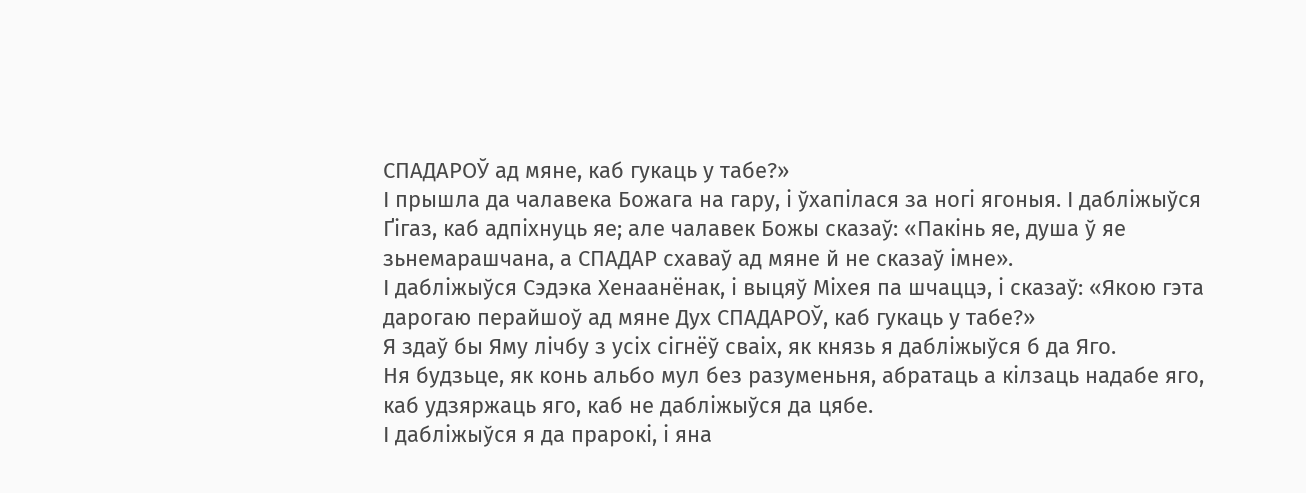СПАДАРОЎ ад мяне, каб гукаць у табе?»
І прышла да чалавека Божага на гару, і ўхапілася за ногі ягоныя. І дабліжыўся Ґігаз, каб адпіхнуць яе; але чалавек Божы сказаў: «Пакінь яе, душа ў яе зьнемарашчана, а СПАДАР схаваў ад мяне й не сказаў імне».
І дабліжыўся Сэдэка Хенаанёнак, і выцяў Міхея па шчаццэ, і сказаў: «Якою гэта дарогаю перайшоў ад мяне Дух СПАДАРОЎ, каб гукаць у табе?»
Я здаў бы Яму лічбу з усіх сігнёў сваіх, як князь я дабліжыўся б да Яго.
Ня будзьце, як конь альбо мул без разуменьня, абратаць а кілзаць надабе яго, каб удзяржаць яго, каб не дабліжыўся да цябе.
І дабліжыўся я да прарокі, і яна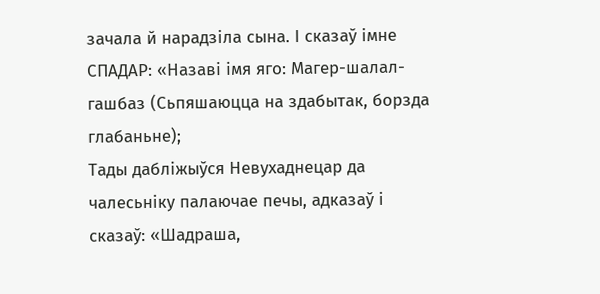зачала й нарадзіла сына. І сказаў імне СПАДАР: «Назаві імя яго: Магер-шалал-гашбаз (Сьпяшаюцца на здабытак, борзда глабаньне);
Тады дабліжыўся Невухаднецар да чалесьніку палаючае печы, адказаў і сказаў: «Шадраша,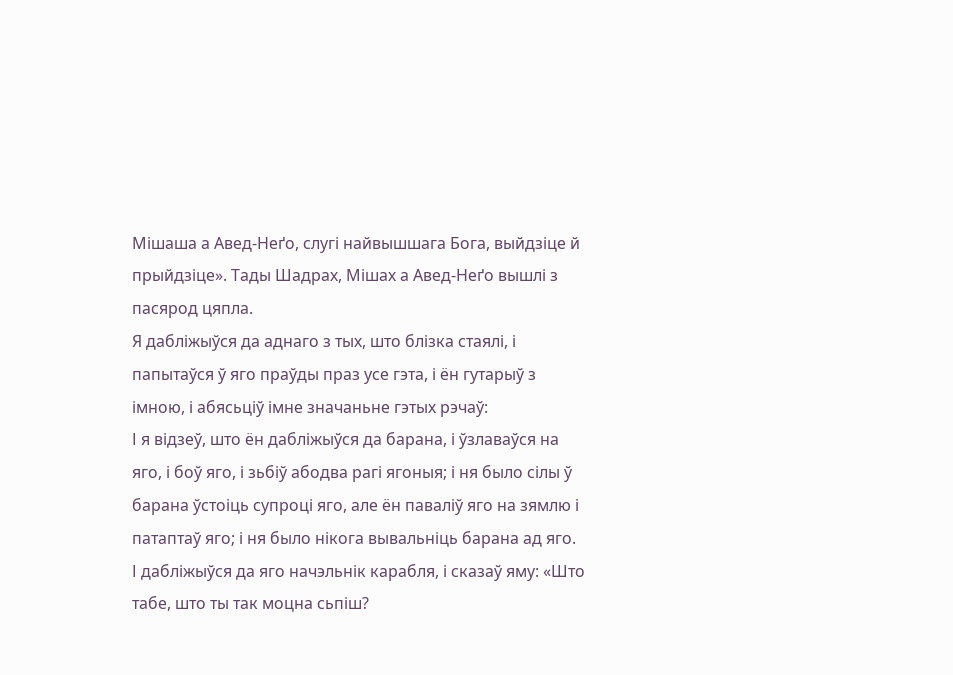Мішаша а Авед-Неґо, слугі найвышшага Бога, выйдзіце й прыйдзіце». Тады Шадрах, Мішах а Авед-Неґо вышлі з пасярод цяпла.
Я дабліжыўся да аднаго з тых, што блізка стаялі, і папытаўся ў яго праўды праз усе гэта, і ён гутарыў з імною, і абясьціў імне значаньне гэтых рэчаў:
І я відзеў, што ён дабліжыўся да барана, і ўзлаваўся на яго, і боў яго, і зьбіў абодва рагі ягоныя; і ня было сілы ў барана ўстоіць супроці яго, але ён паваліў яго на зямлю і патаптаў яго; і ня было нікога вывальніць барана ад яго.
І дабліжыўся да яго начэльнік карабля, і сказаў яму: «Што табе, што ты так моцна сьпіш?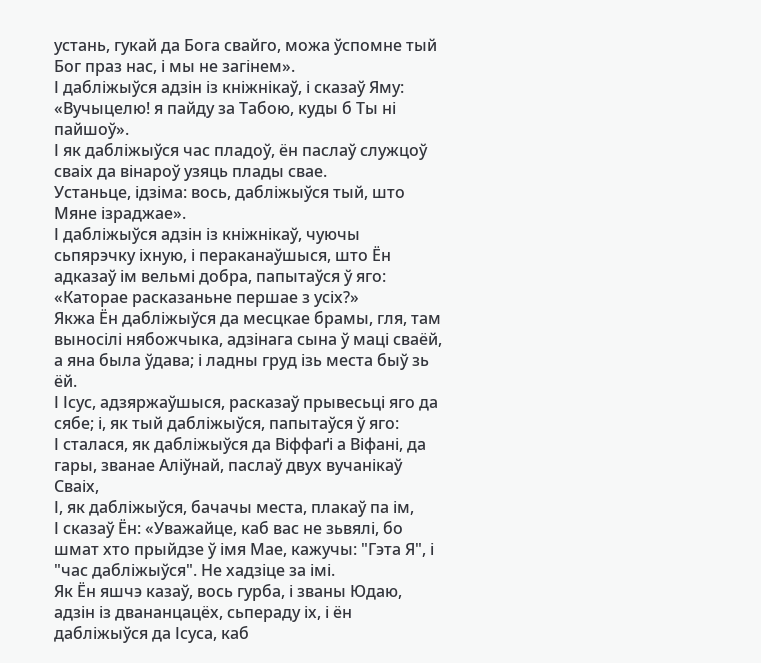устань, гукай да Бога свайго, можа ўспомне тый Бог праз нас, і мы не загінем».
І дабліжыўся адзін із кніжнікаў, і сказаў Яму: «Вучыцелю! я пайду за Табою, куды б Ты ні пайшоў».
І як дабліжыўся час пладоў, ён паслаў служцоў сваіх да вінароў узяць плады свае.
Устаньце, ідзіма: вось, дабліжыўся тый, што Мяне ізраджае».
І дабліжыўся адзін із кніжнікаў, чуючы сьпярэчку іхную, і пераканаўшыся, што Ён адказаў ім вельмі добра, папытаўся ў яго: «Каторае расказаньне першае з усіх?»
Якжа Ён дабліжыўся да месцкае брамы, гля, там выносілі нябожчыка, адзінага сына ў маці сваёй, а яна была ўдава; і ладны груд ізь места быў зь ёй.
І Ісус, адзяржаўшыся, расказаў прывесьці яго да сябе; і, як тый дабліжыўся, папытаўся ў яго:
І сталася, як дабліжыўся да Віффаґі а Віфані, да гары, званае Аліўнай, паслаў двух вучанікаў Сваіх,
І, як дабліжыўся, бачачы места, плакаў па ім,
І сказаў Ён: «Уважайце, каб вас не зьвялі, бо шмат хто прыйдзе ў імя Мае, кажучы: "Гэта Я", і "час дабліжыўся". Не хадзіце за імі.
Як Ён яшчэ казаў, вось гурба, і званы Юдаю, адзін із двананцацёх, сьпераду іх, і ён дабліжыўся да Ісуса, каб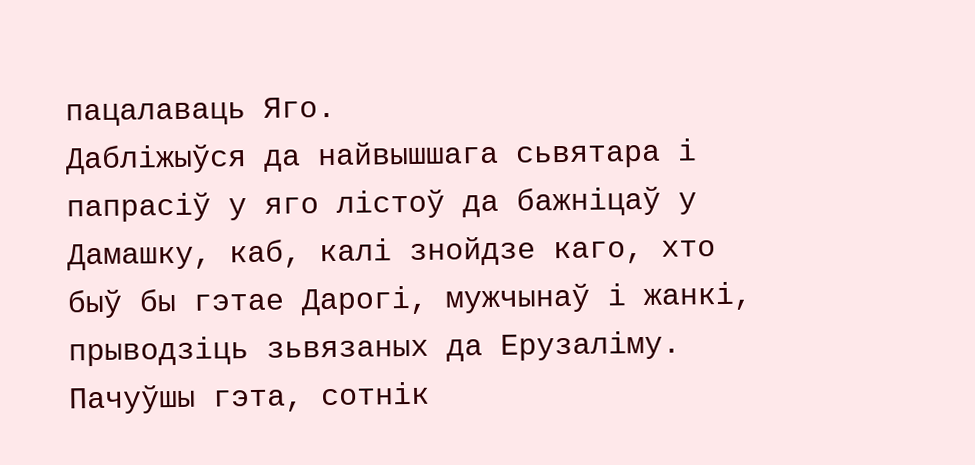пацалаваць Яго.
Дабліжыўся да найвышшага сьвятара і папрасіў у яго лістоў да бажніцаў у Дамашку, каб, калі знойдзе каго, хто быў бы гэтае Дарогі, мужчынаў і жанкі, прыводзіць зьвязаных да Ерузаліму.
Пачуўшы гэта, сотнік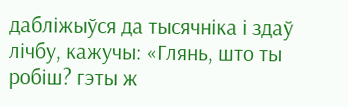дабліжыўся да тысячніка і здаў лічбу, кажучы: «Глянь, што ты робіш? гэты ж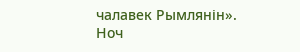чалавек Рымлянін».
Ноч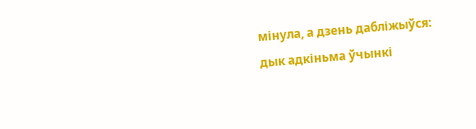мінула, а дзень дабліжыўся: дык адкіньма ўчынкі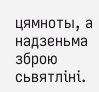цямноты, а надзеньма зброю сьвятліні.